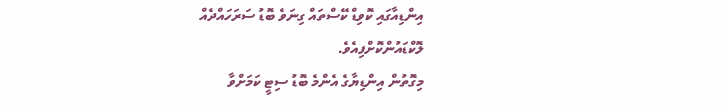އިންޑިއާގައި ކޮވިޑް ކޭސްތައް ގިނަވެ ބޮޑު ސަރަހައްދެއް ލޮކްޑައުންކޮށްފިއެވެ.
މިގޮތުން އިންޑިޔާގެ އެންމެ ބޮޑު ސިޓީ ކަމަށްވާ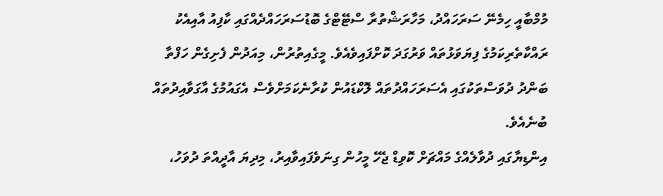މުމްބާއީ ހިމެނޭ ސަރަހައްދު، މަހާރަޝްތުރާ ސްޓޭޓްގެ ބޮޑުސަރަހައްދެއްގައި ކާފިއު އާއިއެކު ރައްކާތެރިކަމުގެ ފިޔަވަޅުތައް ވަރުގަދަ ކޮށްފައިވެއެވެ. މީގެއިތުރުން، މިއަދުން ފެށިގެން ހަފްތާ ބަންދު ދުވަސްތަކުގައި އެސަރަހައްދުތައް ލޮކްޑައުން ކުރާނެކަމަށްވެސް އެގައުމުގެ އާގަވާއިދުތައް ބުނެއެވެ.
އިންޑިޔާގައި ދުވާލެއްގެ މައްޗަށް ކޮވިޑް ޖެހޭ މީހުން ގިނަވެފައިވާއިރު، މިދިޔަ އާދީއްތަ ދުވަހު،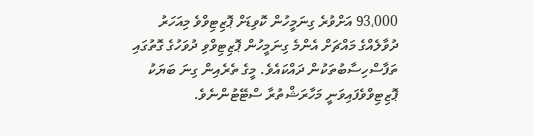93،000 އަށްވުރެ ގިނަމީހުން ކޮވިޑަށް ޕޮޒިޓިވްވެ މިއަހަރު ދުވާލެއްގެ މައްޗަށް އެންމެ ގިނަމީހުން ޕޮޒިޓިވްވި ދުވަހުގެ ގޮތުގައި ތަފާސްހިސާބުތަކުން ދައްކައެވެ. މީގެ ތެރެއިން ގިނަ ބަޔަކު ޕޮޒިޓިވްވެފައިވަނީ މަހާރަޝްތުރާ ސްޓޭޓުންނެވެ.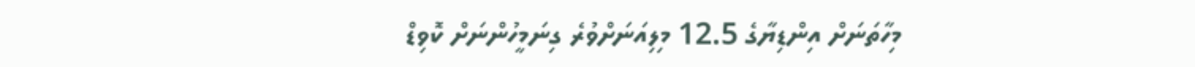މިހާތަނަށް އިންޑިޔާގެ 12.5 މިލިއަނަށްވުރެ ގިނަމީހުންނަށް ކޮވިޑް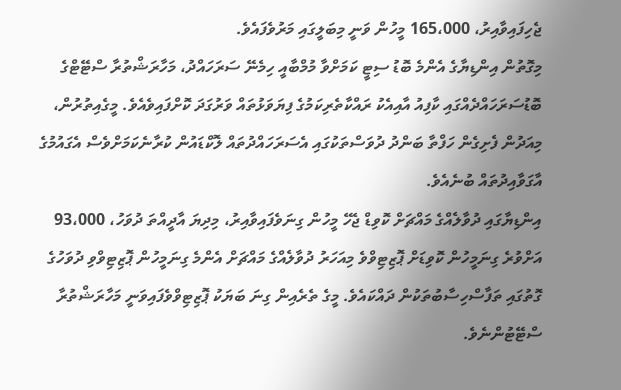ޖެހިފައިވާއިރު، 165،000 މީހުން ވަނީ މިބަލީގައި މަރުވެފައެވެ.
މިގޮތުން އިންޑިޔާގެ އެންމެ ބޮޑު ސިޓީ ކަމަށްވާ މުމްބާއީ ހިމެނޭ ސަރަހައްދު، މަހާރަޝްތުރާ ސްޓޭޓްގެ ބޮޑުސަރަހައްދެއްގައި ކާފިއު އާއިއެކު ރައްކާތެރިކަމުގެ ފިޔަވަޅުތައް ވަރުގަދަ ކޮށްފައިވެއެވެ. މީގެއިތުރުން، މިއަދުން ފެށިގެން ހަފްތާ ބަންދު ދުވަސްތަކުގައި އެސަރަހައްދުތައް ލޮކްޑައުން ކުރާނެކަމަށްވެސް އެގައުމުގެ އާގަވާއިދުތައް ބުނެއެވެ.
އިންޑިޔާގައި ދުވާލެއްގެ މައްޗަށް ކޮވިޑް ޖެހޭ މީހުން ގިނަވެފައިވާއިރު، މިދިޔަ އާދީއްތަ ދުވަހު، 93،000 އަށްވުރެ ގިނަމީހުން ކޮވިޑަށް ޕޮޒިޓިވްވެ މިއަހަރު ދުވާލެއްގެ މައްޗަށް އެންމެ ގިނަމީހުން ޕޮޒިޓިވްވި ދުވަހުގެ ގޮތުގައި ތަފާސްހިސާބުތަކުން ދައްކައެވެ. މީގެ ތެރެއިން ގިނަ ބަޔަކު ޕޮޒިޓިވްވެފައިވަނީ މަހާރަޝްތުރާ ސްޓޭޓުންނެވެ.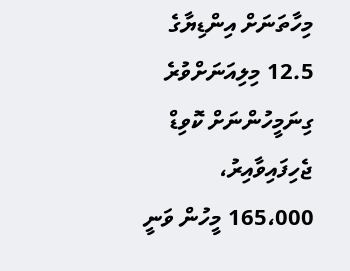މިހާތަނަށް އިންޑިޔާގެ 12.5 މިލިއަނަށްވުރެ ގިނަމީހުންނަށް ކޮވިޑް ޖެހިފައިވާއިރު، 165،000 މީހުން ވަނީ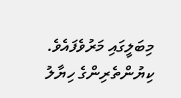މިބަލީގައި މަރުވެފައެވެ.
ކިޔުންތެރިންގެ ހިޔާލު